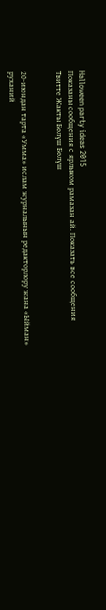Halloween party ideas 2015
Показаны сообщения с ярлыком рамазан ай. Показать все сообщения
Твитте Жакты Бөлүш Бөлүш


20-июндан тарта «Умма» ислам журналынын редакторлору жана «Ыйман» руханий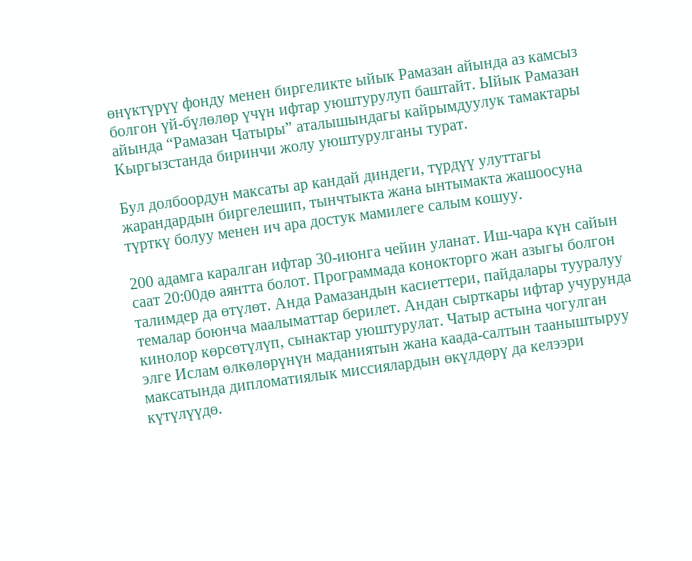өнүктүрүү фонду менен биргеликте ыйык Рамазан айында аз камсыз болгон үй-бүлөлөр үчүн ифтар уюштурулуп баштайт. Ыйык Рамазан айында “Рамазан Чатыры” аталышындагы кайрымдуулук тамактары Кыргызстанда биринчи жолу уюштурулганы турат.

Бул долбоордун максаты ар кандай диндеги, түрдүү улуттагы жарандардын биргелешип, тынчтыкта жана ынтымакта жашоосуна түрткү болуу менен ич ара достук мамилеге салым кошуу.

200 адамга каралган ифтар 30-июнга чейин уланат. Иш-чара күн сайын саат 20:00дө аянтта болот. Программада конокторго жан азыгы болгон талимдер да өтүлөт. Анда Рамазандын касиеттери, пайдалары тууралуу темалар боюнча маалыматтар берилет. Андан сырткары ифтар учурунда кинолор көрсөтүлүп, сынактар уюштурулат. Чатыр астына чогулган элге Ислам өлкөлөрүнүн маданиятын жана каада-салтын тааныштыруу максатында дипломатиялык миссиялардын өкүлдөрү да келээри күтүлүүдө.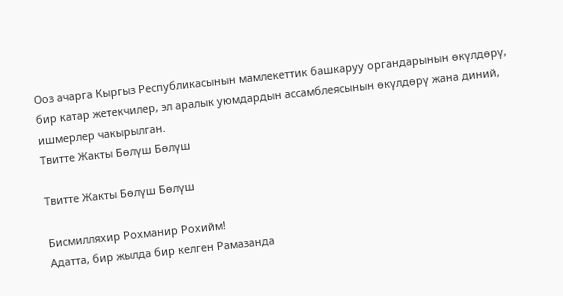Ооз ачарга Кыргыз Республикасынын мамлекеттик башкаруу органдарынын өкүлдөрү, бир катар жетекчилер, эл аралык уюмдардын ассамблеясынын өкүлдөрү жана диний, ишмерлер чакырылган.
Твитте Жакты Бөлүш Бөлүш

Твитте Жакты Бөлүш Бөлүш

Бисмилляхир Рохманир Рохийм!
Адатта, бир жылда бир келген Рамазанда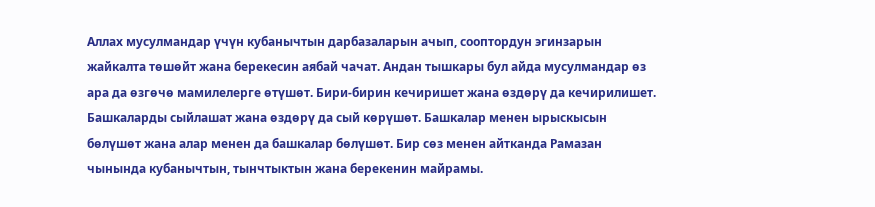Аллах мусулмандар үчүн кубанычтын дарбазаларын ачып, сооптордун эгинзарын жайкалта төшөйт жана берекесин аябай чачат. Андан тышкары бул айда мусулмандар өз ара да өзгөчө мамилелерге өтүшөт. Бири-бирин кечиришет жана өздөрү да кечирилишет. Башкаларды сыйлашат жана өздөрү да сый көрүшөт. Башкалар менен ырыскысын бөлүшөт жана алар менен да башкалар бөлүшөт. Бир сөз менен айтканда Рамазан чынында кубанычтын, тынчтыктын жана берекенин майрамы.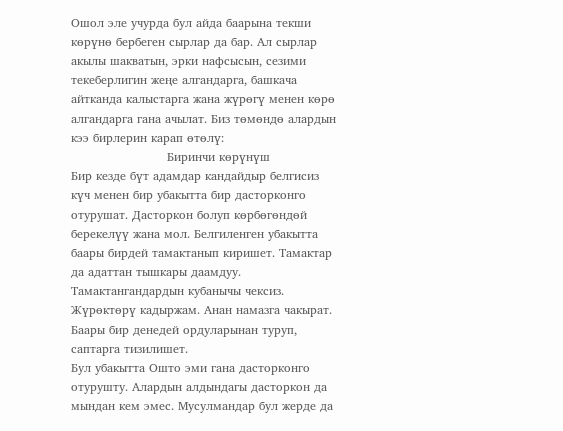Ошол эле учурда бул айда баарына текши көрүнө бербеген сырлар да бар. Ал сырлар акылы шакватын, эрки нафсысын, сезими текеберлигин жеңе алгандарга, башкача айтканда калыстарга жана жүрөгү менен көрө алгандарга гана ачылат. Биз төмөндө алардын кээ бирлерин карап өтөлү:
                        Биринчи көрүнүш
Бир кезде бүт адамдар кандайдыр белгисиз күч менен бир убакытта бир дасторконго отурушат. Дасторкон болуп көрбөгөндөй берекелүү жана мол. Белгиленген убакытта баары бирдей тамактанып киришет. Тамактар да адаттан тышкары даамдуу. Тамактангандардын кубанычы чексиз. Жүрөктөрү кадыржам. Анан намазга чакырат. Баары бир денедей ордуларынан туруп, саптарга тизилишет.
Бул убакытта Ошто эми гана дасторконго отурушту. Алардын алдындагы дасторкон да мындан кем эмес. Мусулмандар бул жерде да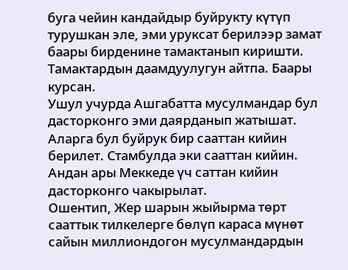буга чейин кандайдыр буйрукту күтүп турушкан эле, эми уруксат берилээр замат баары бирденине тамактанып киришти. Тамактардын даамдуулугун айтпа. Баары курсан.
Ушул учурда Ашгабатта мусулмандар бул дасторконго эми даярданып жатышат. Аларга бул буйрук бир сааттан кийин берилет. Стамбулда эки сааттан кийин. Андан ары Меккеде үч саттан кийин дасторконго чакырылат.
Ошентип, Жер шарын жыйырма төрт сааттык тилкелерге бөлүп караса мүнөт сайын миллиондогон мусулмандардын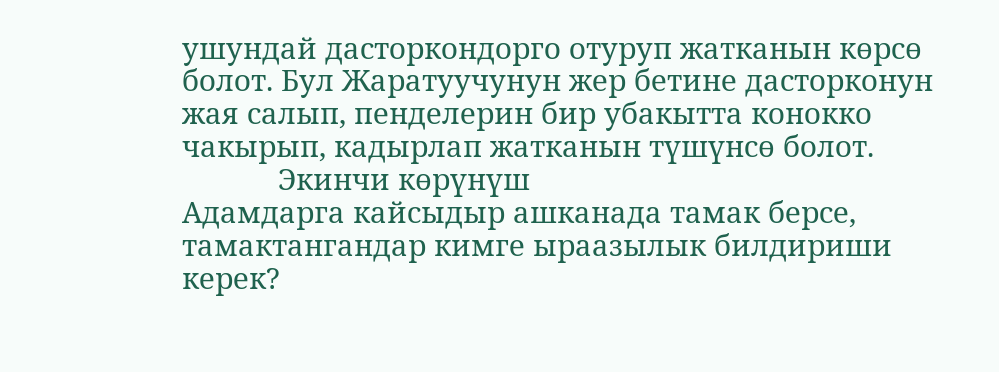ушундай дасторкондорго отуруп жатканын көрсө болот. Бул Жаратуучунун жер бетине дасторконун жая салып, пенделерин бир убакытта конокко чакырып, кадырлап жатканын түшүнсө болот.
            Экинчи көрүнүш
Адамдарга кайсыдыр ашканада тамак берсе, тамактангандар кимге ыраазылык билдириши керек?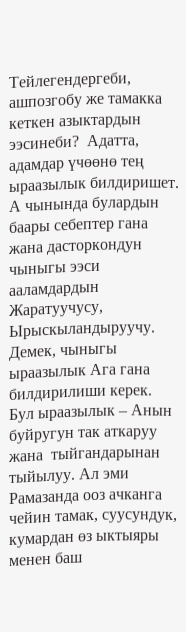Тейлегендергеби, ашпозгобу же тамакка кеткен азыктардын ээсинеби?  Адатта, адамдар үчөөнө тең ыраазылык билдиришет. А чынында булардын баары себептер гана жана дасторкондун чыныгы ээси ааламдардын Жаратуучусу, Ырыскыландыруучу. Демек, чыныгы ыраазылык Ага гана билдирилиши керек.
Бул ыраазылык – Анын буйругун так аткаруу жана  тыйгандарынан тыйылуу. Ал эми Рамазанда ооз ачканга чейин тамак, суусундук, кумардан өз ыктыяры менен баш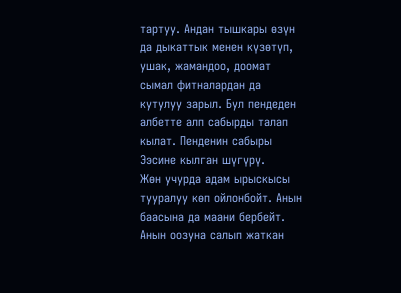тартуу. Андан тышкары өзүн да дыкаттык менен күзөтүп, ушак, жамандоо, доомат сымал фитналардан да кутулуу зарыл. Бул пендеден албетте алп сабырды талап кылат. Пенденин сабыры Ээсине кылган шүгүрү.
Жөн учурда адам ырыскысы тууралуу көп ойлонбойт. Анын баасына да маани бербейт. Анын оозуна салып жаткан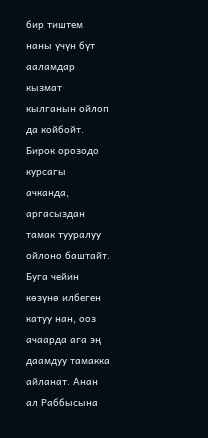бир тиштем наны үчүн бүт ааламдар кызмат кылганын ойлоп да койбойт. Бирок орозодо курсагы ачканда, аргасыздан тамак тууралуу ойлоно баштайт. Буга чейин көзүнө илбеген катуу нан, ооз ачаарда ага эң даамдуу тамакка айланат. Анан ал Раббысына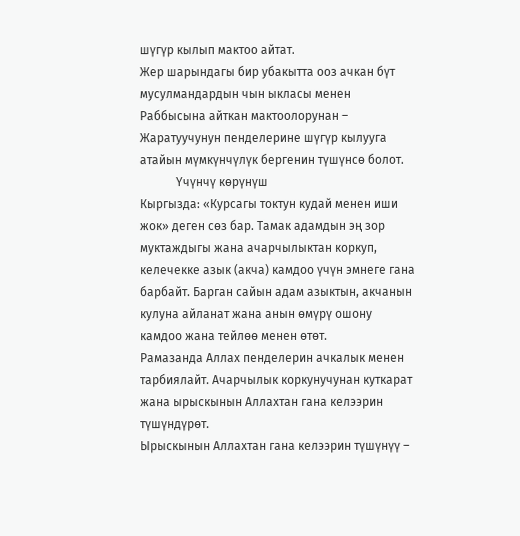шүгүр кылып мактоо айтат.
Жер шарындагы бир убакытта ооз ачкан бүт мусулмандардын чын ыкласы менен Раббысына айткан мактоолорунан – Жаратуучунун пенделерине шүгүр кылууга атайын мүмкүнчүлүк бергенин түшүнсө болот.
            Үчүнчү көрүнүш
Кыргызда: «Курсагы токтун кудай менен иши жок» деген сөз бар. Тамак адамдын эң зор муктаждыгы жана ачарчылыктан коркуп, келечекке азык (акча) камдоо үчүн эмнеге гана барбайт. Барган сайын адам азыктын, акчанын кулуна айланат жана анын өмүрү ошону камдоо жана тейлөө менен өтөт.
Рамазанда Аллах пенделерин ачкалык менен тарбиялайт. Ачарчылык коркунучунан куткарат жана ырыскынын Аллахтан гана келээрин түшүндүрөт.
Ырыскынын Аллахтан гана келээрин түшүнүү –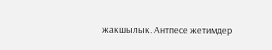жакшылык. Антпесе жетимдер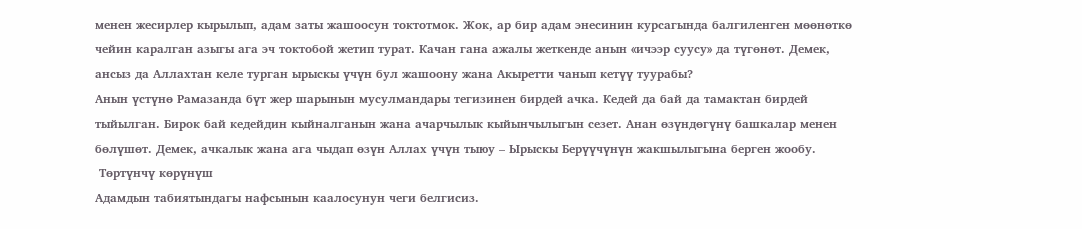менен жесирлер кырылып, адам заты жашоосун токтотмок. Жок, ар бир адам энесинин курсагында балгиленген мөөнөткө чейин каралган азыгы ага эч токтобой жетип турат. Качан гана ажалы жеткенде анын «ичээр суусу» да түгөнөт. Демек, ансыз да Аллахтан келе турган ырыскы үчүн бул жашоону жана Акыретти чанып кетүү туурабы?
Анын үстүнө Рамазанда бүт жер шарынын мусулмандары тегизинен бирдей ачка. Кедей да бай да тамактан бирдей тыйылган. Бирок бай кедейдин кыйналганын жана ачарчылык кыйынчылыгын сезет. Анан өзүндөгүнү башкалар менен бөлүшөт. Демек, ачкалык жана ага чыдап өзүн Аллах үчүн тыюу – Ырыскы Берүүчүнүн жакшылыгына берген жообу.
 Төртүнчү көрүнүш
Адамдын табиятындагы нафсынын каалосунун чеги белгисиз.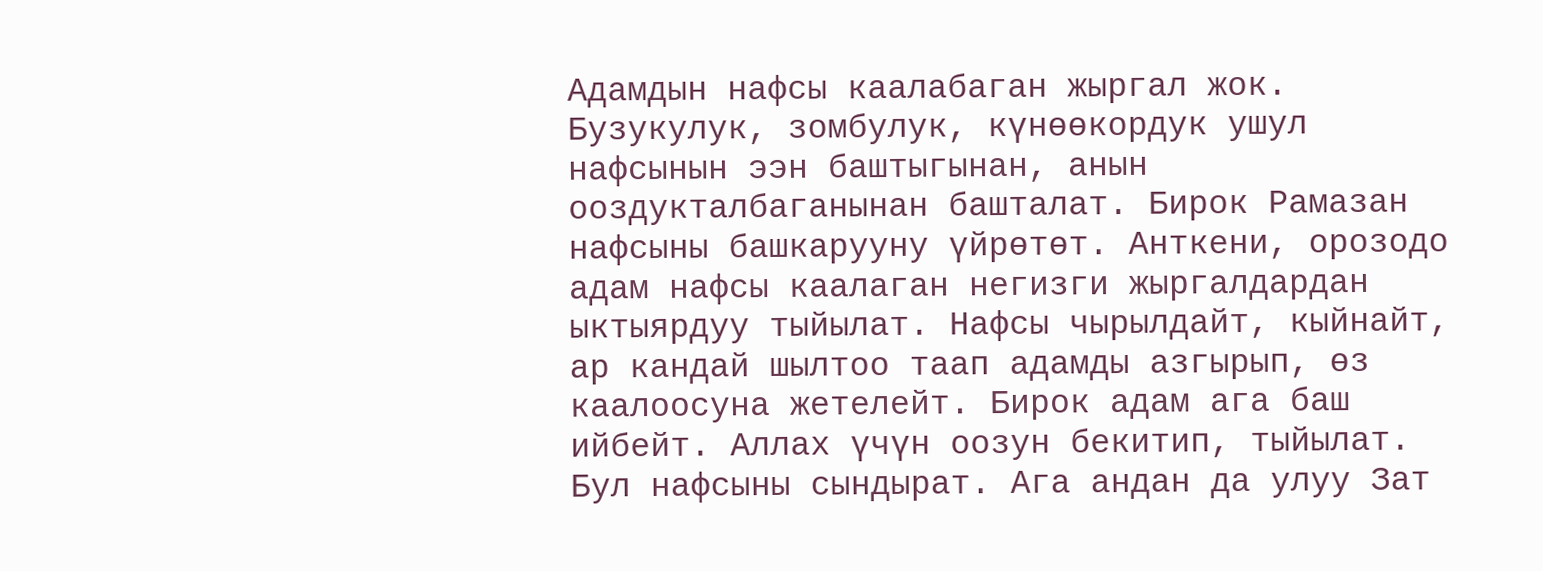Адамдын нафсы каалабаган жыргал жок. Бузукулук, зомбулук, күнөөкордук ушул нафсынын ээн баштыгынан, анын ооздукталбаганынан башталат. Бирок Рамазан нафсыны башкарууну үйрөтөт. Анткени, орозодо адам нафсы каалаган негизги жыргалдардан ыктыярдуу тыйылат. Нафсы чырылдайт, кыйнайт, ар кандай шылтоо таап адамды азгырып, өз каалоосуна жетелейт. Бирок адам ага баш ийбейт. Аллах үчүн оозун бекитип, тыйылат. Бул нафсыны сындырат. Ага андан да улуу Зат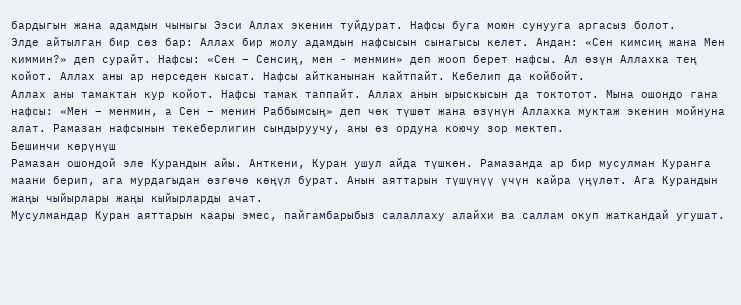бардыгын жана адамдын чыныгы Ээси Аллах экенин туйдурат. Нафсы буга моюн сунууга аргасыз болот.
Элде айтылган бир сөз бар: Аллах бир жолу адамдын нафсысын сынагысы келет. Андан: «Сен кимсиң жана Мен киммин?» деп сурайт. Нафсы: «Сен – Сенсиң, мен - менмин» деп жооп берет нафсы. Ал өзүн Аллахка тең койот. Аллах аны ар нерседен кысат. Нафсы айтканынан кайтпайт. Кебелип да койбойт.
Аллах аны тамактан кур койот. Нафсы тамак таппайт. Аллах анын ырыскысын да токтотот. Мына ошондо гана нафсы: «Мен – менмин, а Сен – менин Раббымсың» деп чөк түшөт жана өзүнүн Аллахка муктаж экенин мойнуна алат. Рамазан нафсынын текеберлигин сындыруучу, аны өз ордуна коючу зор мектеп.
Бешинчи көрүнүш
Рамазан ошондой эле Курандын айы. Анткени, Куран ушул айда түшкөн. Рамазанда ар бир мусулман Куранга маани берип, ага мурдагыдан өзгөчө көңүл бурат. Анын аяттарын түшүнүү үчүн кайра үңүлөт. Ага Курандын жаңы чыйырлары жаңы кыйырларды ачат.
Мусулмандар Куран аяттарын каары эмес, пайгамбарыбыз салаллаху алайхи ва саллам окуп жаткандай угушат.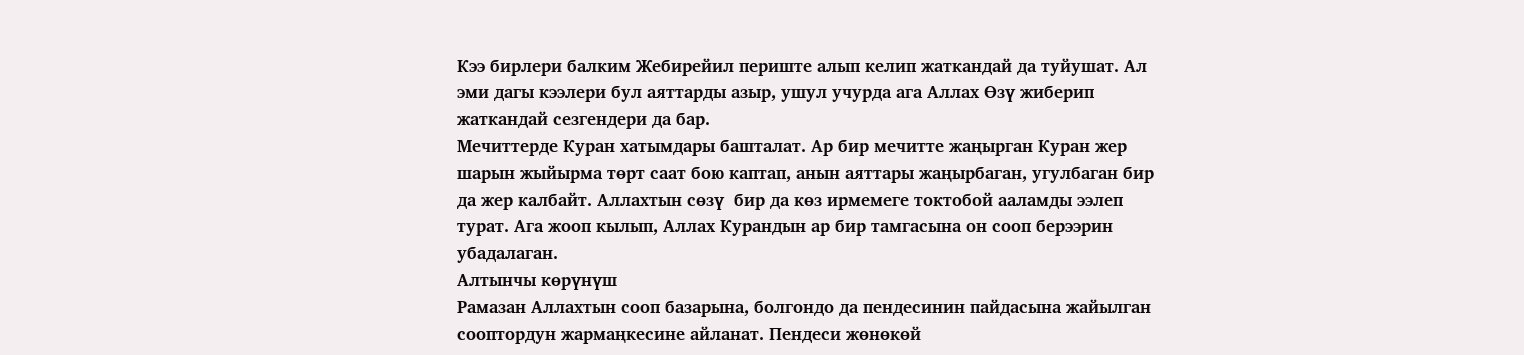Кээ бирлери балким Жебирейил периште алып келип жаткандай да туйушат. Ал эми дагы кээлери бул аяттарды азыр, ушул учурда ага Аллах Өзү жиберип жаткандай сезгендери да бар.
Мечиттерде Куран хатымдары башталат. Ар бир мечитте жаңырган Куран жер шарын жыйырма төрт саат бою каптап, анын аяттары жаңырбаган, угулбаган бир да жер калбайт. Аллахтын сөзү  бир да көз ирмемеге токтобой ааламды ээлеп турат. Ага жооп кылып, Аллах Курандын ар бир тамгасына он сооп берээрин убадалаган.
Алтынчы көрүнүш
Рамазан Аллахтын сооп базарына, болгондо да пендесинин пайдасына жайылган сооптордун жармаңкесине айланат. Пендеси жөнөкөй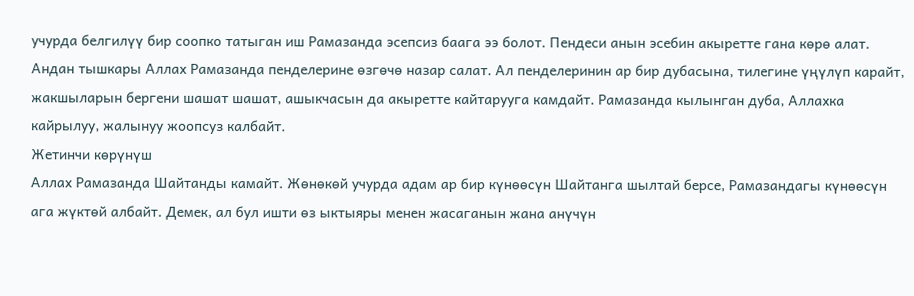учурда белгилүү бир соопко татыган иш Рамазанда эсепсиз баага ээ болот. Пендеси анын эсебин акыретте гана көрө алат.
Андан тышкары Аллах Рамазанда пенделерине өзгөчө назар салат. Ал пенделеринин ар бир дубасына, тилегине үңүлүп карайт, жакшыларын бергени шашат шашат, ашыкчасын да акыретте кайтарууга камдайт. Рамазанда кылынган дуба, Аллахка кайрылуу, жалынуу жоопсуз калбайт.
Жетинчи көрүнүш
Аллах Рамазанда Шайтанды камайт. Жөнөкөй учурда адам ар бир күнөөсүн Шайтанга шылтай берсе, Рамазандагы күнөөсүн ага жүктөй албайт. Демек, ал бул ишти өз ыктыяры менен жасаганын жана анүчүн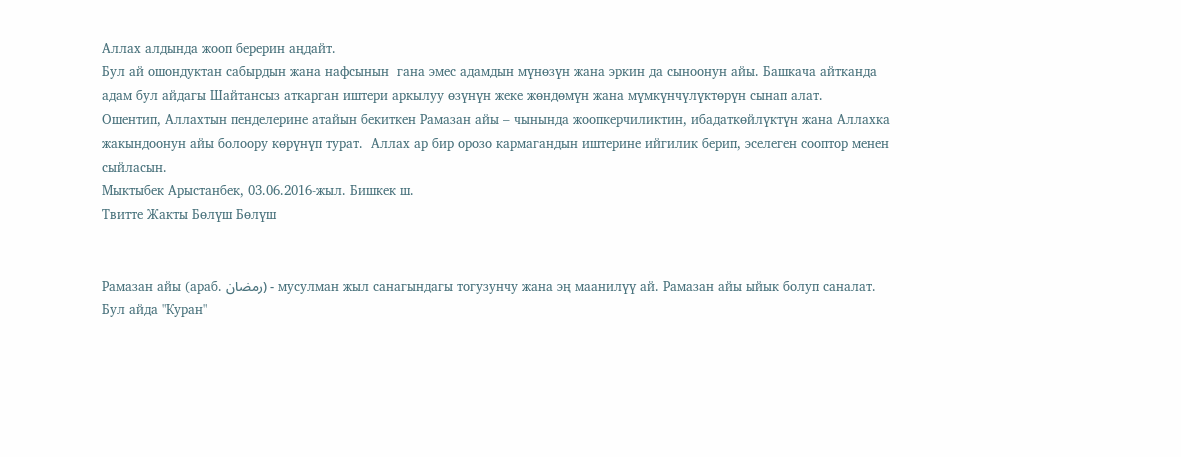Аллах алдында жооп берерин аңдайт.
Бул ай ошондуктан сабырдын жана нафсынын  гана эмес адамдын мүнөзүн жана эркин да сыноонун айы. Башкача айтканда адам бул айдагы Шайтансыз аткарган иштери аркылуу өзүнүн жеке жөндөмүн жана мүмкүнчүлүктөрүн сынап алат.
Ошентип, Аллахтын пенделерине атайын бекиткен Рамазан айы – чынында жоопкерчиликтин, ибадаткөйлүктүн жана Аллахка жакындоонун айы болоору көрүнүп турат.  Аллах ар бир орозо кармагандын иштерине ийгилик берип, эселеген сооптор менен сыйласын.
Мыктыбек Арыстанбек, 03.06.2016-жыл. Бишкек ш.
Твитте Жакты Бөлүш Бөлүш


Рамазан айы (араб. رمضان) - мусулман жыл санагындагы тогузунчу жана эң маанилүү ай. Рамазан айы ыйык болуп саналат. Бул айда "Куран"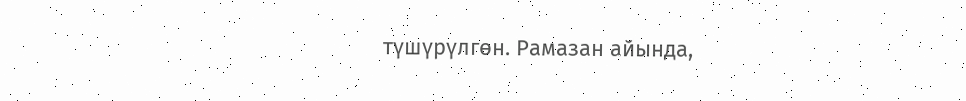түшүрүлгөн. Рамазан айында,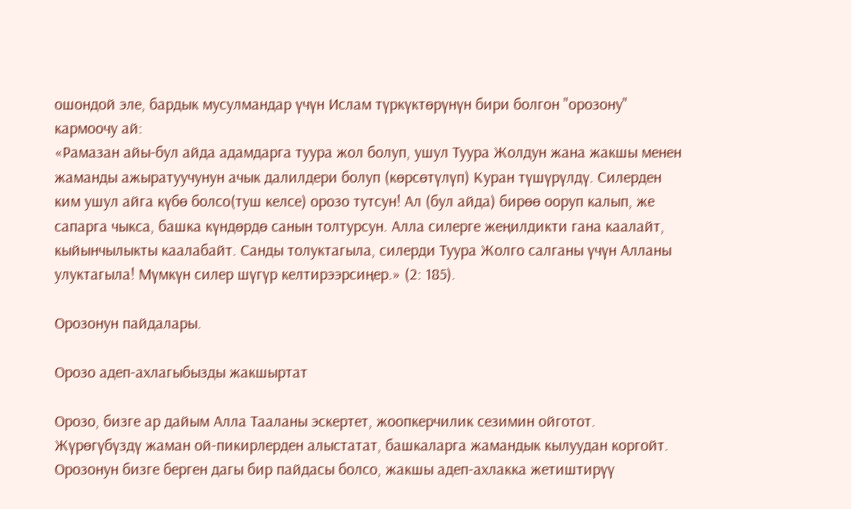ошондой эле, бардык мусулмандар үчүн Ислам түркүктөрүнүн бири болгон "орозону" кармоочу ай:
«Рамазан айы-бул айда адамдарга туура жол болуп, ушул Туура Жолдун жана жакшы менен жаманды ажыратуучунун ачык далилдери болуп (көрсөтүлүп) Куран түшүрүлдү. Силерден ким ушул айга күбө болсо(туш келсе) орозо тутсун! Ал (бул айда) бирөө ооруп калып, же сапарга чыкса, башка күндөрдө санын толтурсун. Алла силерге жеңилдикти гана каалайт, кыйынчылыкты каалабайт. Санды толуктагыла, силерди Туура Жолго салганы үчүн Алланы улуктагыла! Мүмкүн силер шүгүр келтирээрсиңер.» (2: 185).

Орозонун пайдалары.

Орозо адеп-ахлагыбызды жакшыртат

Орозо, бизге ар дайым Алла Тааланы эскертет, жоопкерчилик сезимин ойготот. Жүрөгүбүздү жаман ой-пикирлерден алыстатат, башкаларга жамандык кылуудан коргойт. Орозонун бизге берген дагы бир пайдасы болсо, жакшы адеп-ахлакка жетиштирүү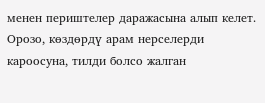менен периштелер даражасына алып келет. Орозо, көздөрдү арам нерселерди кароосуна, тилди болсо жалган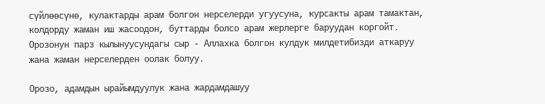сүйлөөсүнө, кулактарды арам болгон нерселерди угуусуна, курсакты арам тамактан, колдорду жаман иш жасоодон, буттарды болсо арам жерлерге баруудан коргойт. Орозонун парз кылынуусундагы сыр - Аллахка болгон кулдук милдетибизди аткаруу жана жаман нерселерден оолак болуу.

Орозо, адамдын ырайымдуулук жана жардамдашуу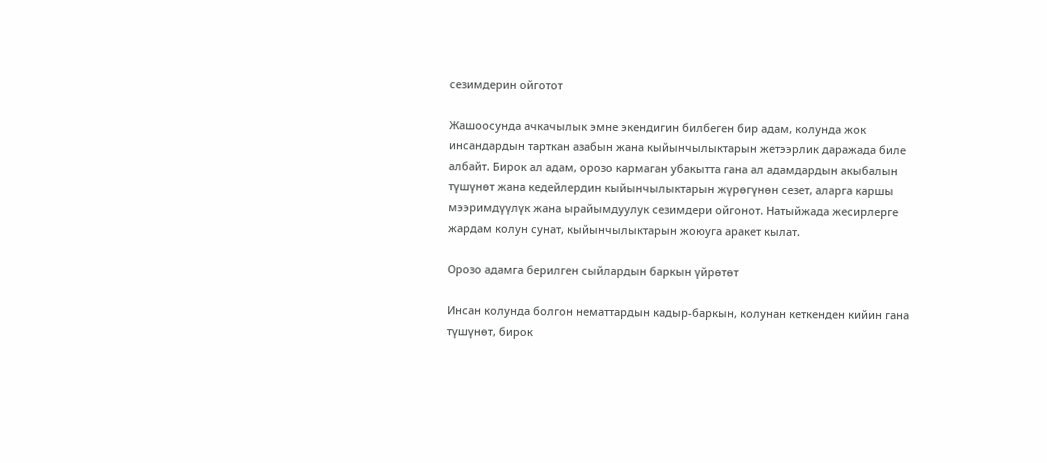сезимдерин ойготот

Жашоосунда ачкачылык эмне экендигин билбеген бир адам, колунда жок инсандардын тарткан азабын жана кыйынчылыктарын жетээрлик даражада биле албайт. Бирок ал адам, орозо кармаган убакытта гана ал адамдардын акыбалын түшүнөт жана кедейлердин кыйынчылыктарын жүрөгүнөн сезет, аларга каршы мээримдүүлүк жана ырайымдуулук сезимдери ойгонот. Натыйжада жесирлерге жардам колун сунат, кыйынчылыктарын жоюуга аракет кылат.

Орозо адамга берилген сыйлардын баркын үйрөтөт

Инсан колунда болгон нематтардын кадыр-баркын, колунан кеткенден кийин гана түшүнөт, бирок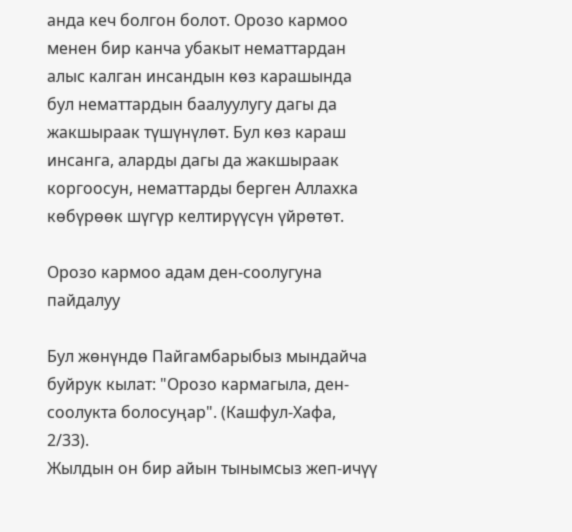анда кеч болгон болот. Орозо кармоо менен бир канча убакыт нематтардан алыс калган инсандын көз карашында бул нематтардын баалуулугу дагы да жакшыраак түшүнүлөт. Бул көз караш инсанга, аларды дагы да жакшыраак коргоосун, нематтарды берген Аллахка көбүрөөк шүгүр келтирүүсүн үйрөтөт.

Орозо кармоо адам ден-соолугуна пайдалуу

Бул жөнүндө Пайгамбарыбыз мындайча буйрук кылат: "Орозо кармагыла, ден-соолукта болосуңар". (Кашфул-Хафа, 2/33).
Жылдын он бир айын тынымсыз жеп-ичүү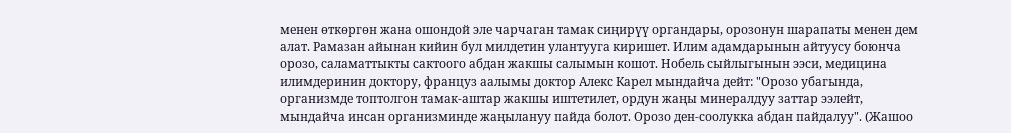менен өткөргөн жана ошондой эле чарчаган тамак сиңирүү органдары, орозонун шарапаты менен дем алат. Рамазан айынан кийин бул милдетин улантууга киришет. Илим адамдарынын айтуусу боюнча орозо, саламаттыкты сактоого абдан жакшы салымын кошот. Нобель сыйлыгынын ээси, медицина илимдеринин доктору, француз аалымы доктор Алекс Карел мындайча дейт: "Орозо убагында, организмде топтолгон тамак-аштар жакшы иштетилет, ордун жаңы минералдуу заттар ээлейт, мындайча инсан организминде жаңылануу пайда болот. Орозо ден-соолукка абдан пайдалуу". (Жашоо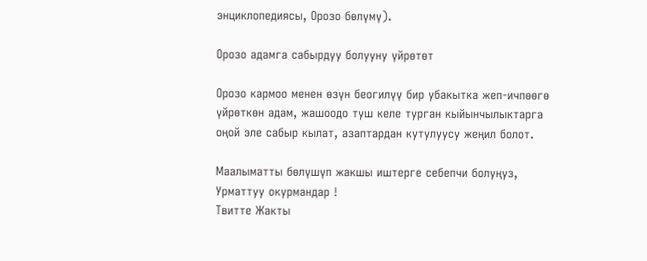энциклопедиясы, Орозо бөлүмү).

Орозо адамга сабырдуу болууну үйрөтөт

Орозо кармоо менен өзүн беогилүү бир убакытка жеп-ичпөөгө үйрөткөн адам, жашоодо туш келе турган кыйынчылыктарга оңой эле сабыр кылат, азаптардан кутулуусу жеңил болот.

Маалыматты бөлүшүп жакшы иштерге себепчи болуңуз, Урматтуу окурмандар !
Твитте Жакты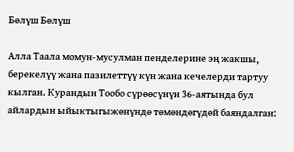Бөлүш Бөлүш

Алла Таала момун-мусулман пенделерине эң жакшы, берекелүү жана пазилеттүү күн жана кечелерди тартуу кылган. Курандын Тообо сүрөөсүнүн 36-аятында бул айлардын ыйыктыгыжөнүндө төмөндөгүдөй баяндалган: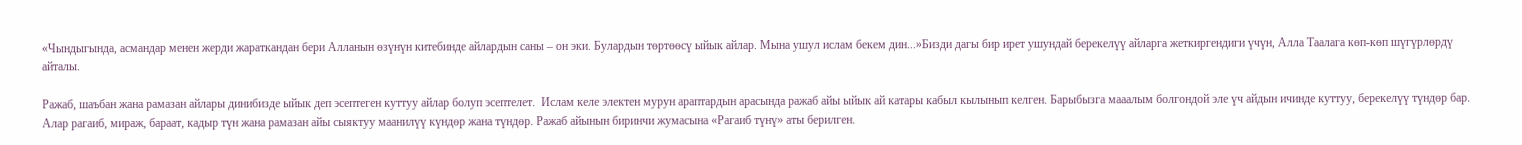«Чындыгында, асмандар менен жерди жараткандан бери Алланын өзүнүн китебинде айлардын саны – он эки. Булардын төртөөсү ыйык айлар. Мына ушул ислам бекем дин...»Бизди дагы бир ирет ушундай берекелүү айларга жеткиргендиги үчүн, Алла Таалага көп-көп шүгүрлөрдү айталы.

Ражаб, шаъбан жана рамазан айлары динибизде ыйык деп эсептеген куттуу айлар болуп эсептелет.  Ислам келе электен мурун араптардын арасында ражаб айы ыйык ай катары кабыл кылынып келген. Барыбызга мааалым болгондой эле үч айдын ичинде куттуу, берекелүү түндөр бар. Алар рагаиб, мираж, бараат, кадыр түн жана рамазан айы сыяктуу маанилүү күндөр жана түндөр. Ражаб айынын биринчи жумасына «Рагаиб түнү» аты берилген.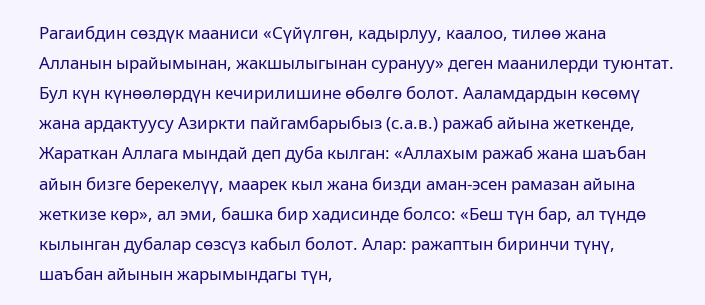Рагаибдин сөздүк мааниси «Сүйүлгөн, кадырлуу, каалоо, тилөө жана Алланын ырайымынан, жакшылыгынан сурануу» деген маанилерди туюнтат. Бул күн күнөөлөрдүн кечирилишине өбөлгө болот. Ааламдардын көсөмү жана ардактуусу Азиркти пайгамбарыбыз (с.а.в.) ражаб айына жеткенде, Жараткан Аллага мындай деп дуба кылган: «Аллахым ражаб жана шаъбан айын бизге берекелүү, маарек кыл жана бизди аман-эсен рамазан айына жеткизе көр», ал эми, башка бир хадисинде болсо: «Беш түн бар, ал түндө кылынган дубалар сөзсүз кабыл болот. Алар: ражаптын биринчи түнү, шаъбан айынын жарымындагы түн,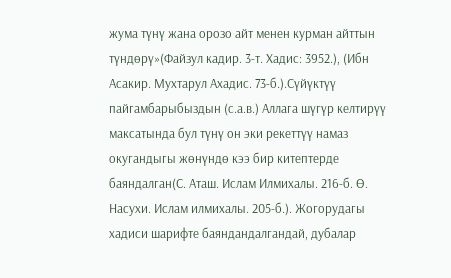жума түнү жана орозо айт менен курман айттын түндөрү»(Файзул кадир. 3-т. Хадис: 3952.), (Ибн Асакир. Мухтарул Ахадис. 73-б.).Сүйүктүү пайгамбарыбыздын (с.а.в.) Аллага шүгүр келтирүү максатында бул түнү он эки рекеттүү намаз окугандыгы жөнүндө кээ бир китептерде баяндалган(С. Аташ. Ислам Илмихалы. 216-б. Ө. Насухи. Ислам илмихалы. 205-б.). Жогорудагы хадиси шарифте баяндандалгандай, дубалар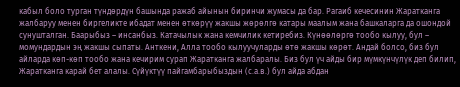кабыл боло турган түндөрдүн башында ражаб айынын биринчи жумасы да бар. Рагаиб кечесинин Жаратканга жалбаруу менен биргеликте ибадат менен өткөрүү жакшы жөрөлгө катары маалым жана башкаларга да ошондой сунушталган. Баарыбыз – инсанбыз. Катачылык жана кемчилик кетиребиз. Күнөөлөргө тообо кылуу, бул – момундардын эң жакшы сыпаты. Анткени, Алла тообо кылуучуларды өтө жакшы көрөт. Андай болсо, биз бул айларда көп-көп тообо жана кечирим сурап Жаратканга жалбаралы. Биз бул үч айды бир мүмкүнчүлүк деп билип, Жаратканга карай бет алалы. Сүйүктүү пайгамбарыбыздын (с.а.в.) бул айда абдан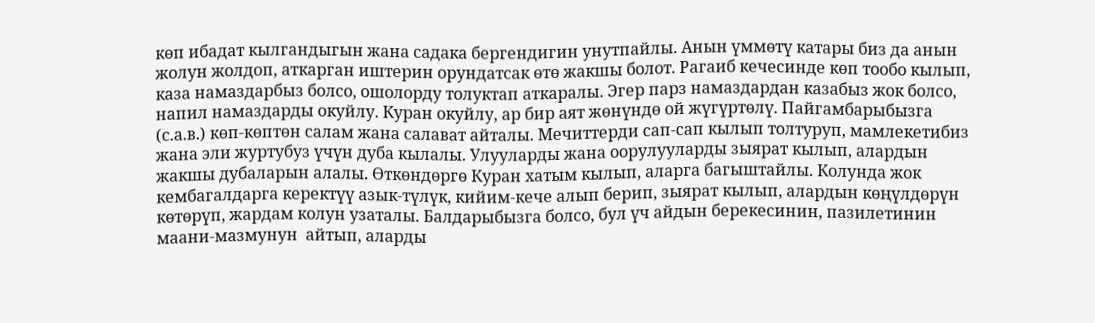көп ибадат кылгандыгын жана садака бергендигин унутпайлы. Анын үммөтү катары биз да анын жолун жолдоп, аткарган иштерин орундатсак өтө жакшы болот. Рагаиб кечесинде көп тообо кылып, каза намаздарбыз болсо, ошолорду толуктап аткаралы. Эгер парз намаздардан казабыз жок болсо, напил намаздарды окуйлу. Куран окуйлу, ар бир аят жөнүндө ой жүгүртөлү. Пайгамбарыбызга (с.а.в.) көп-көптөн салам жана салават айталы. Мечиттерди сап-сап кылып толтуруп, мамлекетибиз жана эли журтубуз үчүн дуба кылалы. Улууларды жана оорулууларды зыярат кылып, алардын жакшы дубаларын алалы. Өткөндөргө Куран хатым кылып, аларга багыштайлы. Колунда жок кембагалдарга керектүү азык-түлүк, кийим-кече алып берип, зыярат кылып, алардын көңүлдөрүн көтөрүп, жардам колун узаталы. Балдарыбызга болсо, бул үч айдын берекесинин, пазилетинин маани-мазмунун  айтып, аларды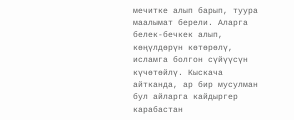мечитке алып барып, туура маалымат берели. Аларга белек-бечкек алып, көңүлдөрүн көтөрөлү, исламга болгон сүйүүсүн күчөтөйлү. Кыскача айтканда, ар бир мусулман бул айларга кайдыргер карабастан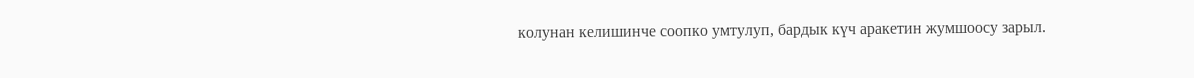колунан келишинче соопко умтулуп, бардык күч аракетин жумшоосу зарыл.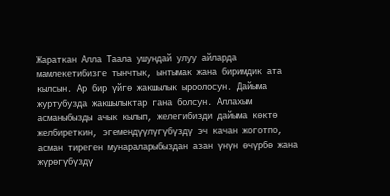Жараткан Алла Таала ушундай улуу айларда мамлекетибизге тынчтык, ынтымак жана биримдик ата кылсын. Ар бир үйгө жакшылык ыроолосун. Дайыма  журтубузда жакшылыктар гана болсун. Аллахым асманыбызды ачык кылып, желегибизди дайыма көктө желбиреткин, эгемендүүлүгүбүздү эч качан жоготпо, асман тиреген мунараларыбыздан азан үнүн өчүрбө жана жүрөгүбүздү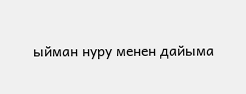ыйман нуру менен дайыма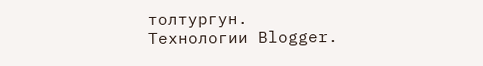толтургун.
Технологии Blogger.